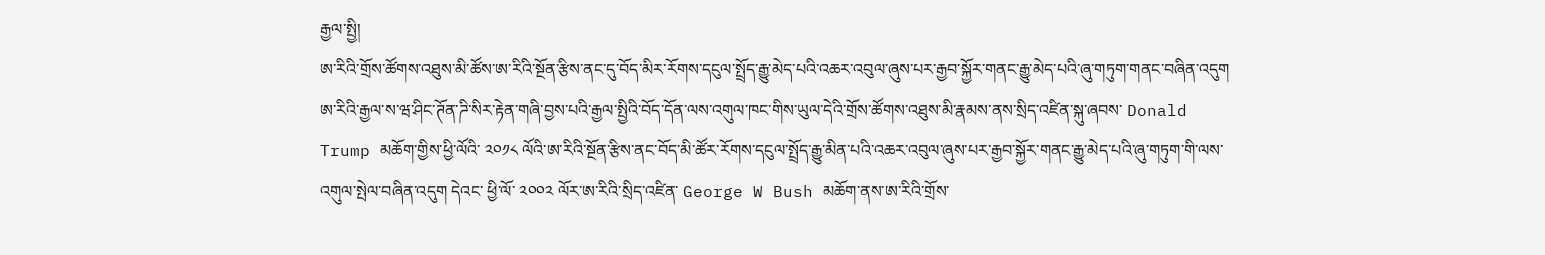རྒྱལ་སྤྱི།
ཨ་རིའི་གྲོས་ཚོགས་འཐུས་མི་ཚོས་ཨ་རིའི་སྔོན་རྩིས་ནང་དུ་བོད་མིར་རོགས་དངུལ་སྤྲོད་རྒྱུ་མེད་པའི་འཆར་འབུལ་ཞུས་པར་རྒྱབ་སྐྱོར་གནང་རྒྱུ་མེད་པའི་ཞུ་གཏུག་གནང་བཞིན་འདུག
ཨ་རིའི་རྒྱལ་ས་ཝ་ཤིང་ཊོན་ཌི་སིར་རྟེན་གཞི་བྱས་པའི་རྒྱལ་སྤྱིའི་བོད་དོན་ལས་འགུལ་ཁང་གིས་ཡུལ་དེའི་གྲོས་ཚོགས་འཐུས་མི་རྣམས་ནས་སྲིད་འཛིན་སྐུ་ཞབས་ Donald Trump མཆོག་གྱིས་ཕྱི་ལོའི་ ༢༠༡༨ ལོའི་ཨ་རིའི་སྔོན་རྩིས་ནང་བོད་མི་ཚོར་རོགས་དངུལ་སྤྲོད་རྒྱུ་མིན་པའི་འཆར་འབུལ་ཞུས་པར་རྒྱབ་སྐྱོར་གནང་རྒྱུ་མེད་པའི་ཞུ་གཏུག་གི་ལས་འགུལ་སྤེལ་བཞིན་འདུག དེའང་ ཕྱི་ལོ་ ༢༠༠༢ ལོར་ཨ་རིའི་སྲིད་འཛིན་ George W Bush མཆོག་ནས་ཨ་རིའི་གྲོས་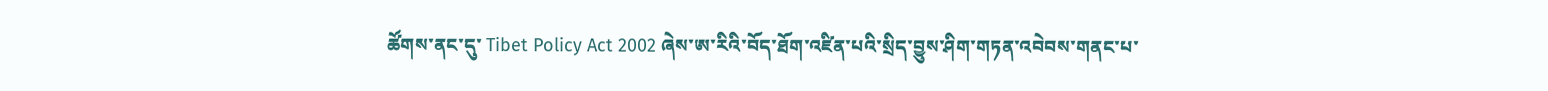ཚོགས་ནང་དུ་ Tibet Policy Act 2002 ཞེས་ཨ་རིའི་བོད་ཐོག་འཛིན་པའི་སྲིད་བྱུས་ཤིག་གཏན་འབེབས་གནང་པ་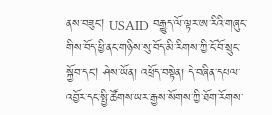ནས་བཟུང། USAID བརྒྱུད་ལོ་ལྟར་ཨ་རིའི་གཞུང་གིས་བོད་ཕྱི་ནང་གཉིས་སུ་བོད་མི་རིགས་ཀྱི་ངོ་བོ་སྲུང་སྐྱོབ་དང། ཤེས་ཡོན། འཕྲོད་བསྟེན། དེ་བཞིན་དཔལ་འབྱོར་དང་སྤྱི་ཚོགས་ཡར་རྒྱས་སོགས་ཀྱི་ཐོག་རོགས་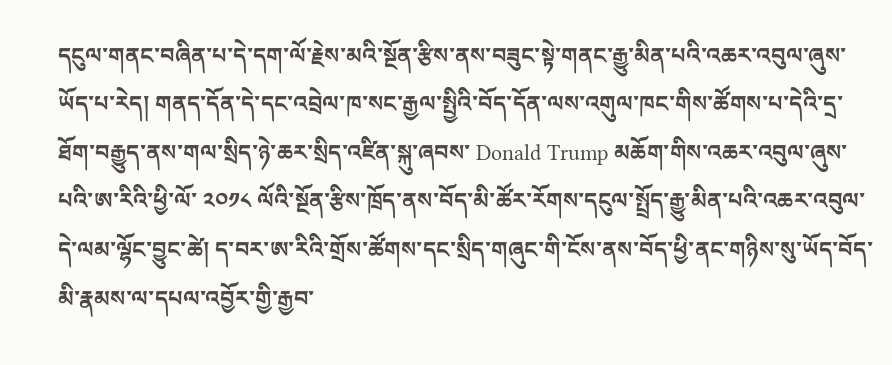དངུལ་གནང་བཞིན་པ་དེ་དག་ལོ་རྗེས་མའི་སྔོན་རྩིས་ནས་བཟུང་སྟེ་གནང་རྒྱུ་མིན་པའི་འཆར་འབུལ་ཞུས་ཡོད་པ་རེད། གནད་དོན་དེ་དང་འབྲེལ་ཁ་སང་རྒྱལ་སྤྱིའི་བོད་དོན་ལས་འགུལ་ཁང་གིས་ཚོགས་པ་དེའི་དྲ་ཐོག་བརྒྱུད་ནས་གལ་སྲིད་ཉེ་ཆར་སྲིད་འཛིན་སྐུ་ཞབས་ Donald Trump མཆོག་གིས་འཆར་འབུལ་ཞུས་པའི་ཨ་རིའི་ཕྱི་ལོ་ ༢༠༡༨ ལོའི་སྔོན་རྩིས་ཁྲོད་ནས་བོད་མི་ཚོར་རོགས་དངུལ་སྤྲོད་རྒྱུ་མིན་པའི་འཆར་འབུལ་དེ་ལམ་ལྷོང་བྱུང་ཚེ། ད་བར་ཨ་རིའི་གྲོས་ཚོགས་དང་སྲིད་གཞུང་གི་ངོས་ནས་བོད་ཕྱི་ནང་གཉིས་སུ་ཡོད་བོད་མི་རྣམས་ལ་དཔལ་འབྱོར་གྱི་རྒྱབ་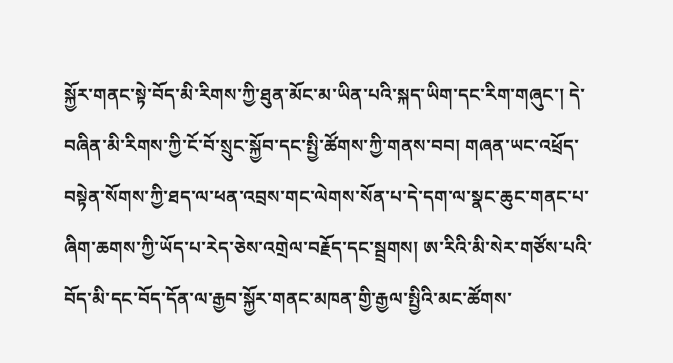སྐྱོར་གནང་སྟེ་བོད་མི་རིགས་ཀྱི་ཐུན་མོང་མ་ཡིན་པའི་སྐད་ཡིག་དང་རིག་གཞུང་། དེ་བཞིན་མི་རིགས་ཀྱི་ངོ་བོ་སྲུང་སྐྱོབ་དང་སྤྱི་ཚོགས་ཀྱི་གནས་བབ། གཞན་ཡང་འཕྲོད་བསྟེན་སོགས་ཀྱི་ཐད་ལ་ཕན་འབྲས་གང་ལེགས་སོན་པ་དེ་དག་ལ་སྣང་ཆུང་གནང་པ་ཞིག་ཆགས་ཀྱི་ཡོད་པ་རེད་ཅེས་འགྲེལ་བརྗོད་དང་སྦྲགས། ཨ་རིའི་མི་སེར་གཙོས་པའི་བོད་མི་དང་བོད་དོན་ལ་རྒྱབ་སྐྱོར་གནང་མཁན་གྱི་རྒྱལ་སྤྱིའི་མང་ཚོགས་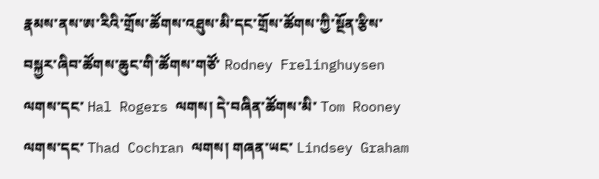རྣམས་ནས་ཨ་རིའི་གྲོས་ཚོགས་འཐུས་མི་དང་གྲོས་ཚོགས་ཀྱི་སྔོན་རྩིས་བསྐྱར་ཞིབ་ཚོགས་ཆུང་གི་ཚོགས་གཙོ་ Rodney Frelinghuysen ལགས་དང་ Hal Rogers ལགས། དེ་བཞིན་ཚོགས་མི་ Tom Rooney ལགས་དང་ Thad Cochran ལགས། གཞན་ཡང་ Lindsey Graham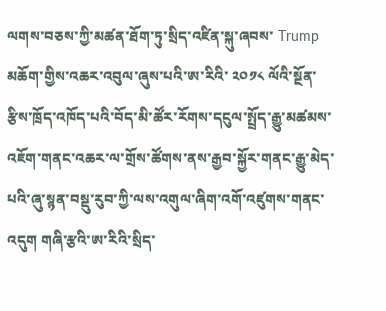ལགས་བཅས་ཀྱི་མཚན་ཐོག་ཏུ་སྲིད་འཛིན་སྐུ་ཞབས་ Trump མཆོག་གྱིས་འཆར་འབུལ་ཞུས་པའི་ཨ་རིའི་ ༢༠༡༨ ལོའི་སྔོན་རྩིས་ཁྲོད་འཁོད་པའི་བོད་མི་ཚོར་རོགས་དངུལ་སྤྲོད་རྒྱུ་མཚམས་འཇོག་གནང་འཆར་ལ་གྲོས་ཚོགས་ནས་རྒྱབ་སྐྱོར་གནང་རྒྱུ་མེད་པའི་ཞུ་སྙན་བསྡུ་རུབ་ཀྱི་ལས་འགུལ་ཞིག་འགོ་འཛུགས་གནང་འདུག གཞི་རྩའི་ཨ་རིའི་སྲིད་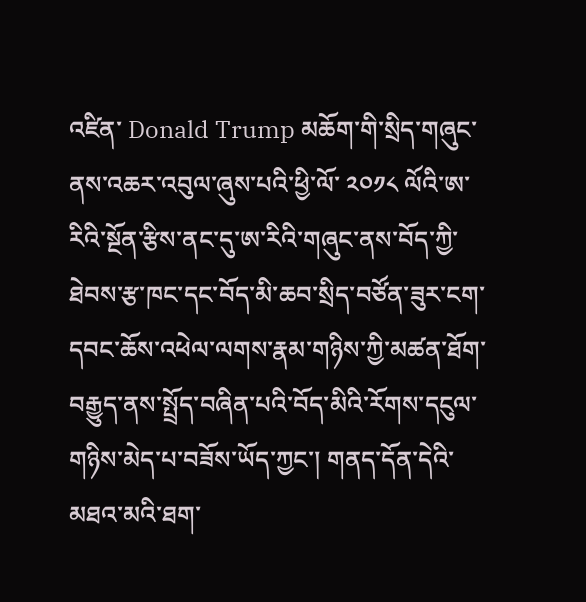འཛིན་ Donald Trump མཆོག་གི་སྲིད་གཞུང་ནས་འཆར་འབུལ་ཞུས་པའི་ཕྱི་ལོ་ ༢༠༡༨ ལོའི་ཨ་རིའི་སྔོན་རྩིས་ནང་དུ་ཨ་རིའི་གཞུང་ནས་བོད་ཀྱི་ཐེབས་རྩ་ཁང་དང་བོད་མི་ཆབ་སྲིད་བཙོན་ཟུར་ངག་དབང་ཆོས་འཕེལ་ལགས་རྣམ་གཉིས་ཀྱི་མཚན་ཐོག་བརྒྱུད་ནས་སྤྲོད་བཞིན་པའི་བོད་མིའི་རོགས་དངུལ་གཉིས་མེད་པ་བཟོས་ཡོད་ཀྱང་། གནད་དོན་དེའི་མཐའ་མའི་ཐག་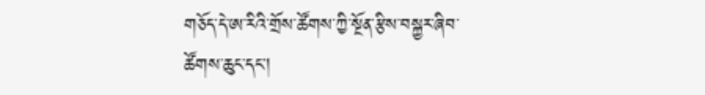གཅོད་དེ་ཨ་རིའི་གྲོས་ཚོགས་ཀྱི་སྔོན་རྩིས་བསྐྱར་ཞིབ་ཚོགས་ཆུང་དང།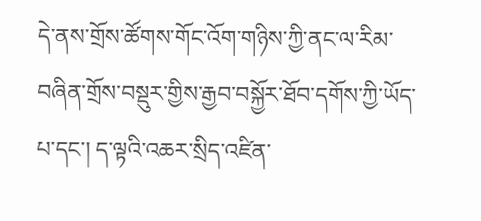དེ་ནས་གྲོས་ཚོགས་གོང་འོག་གཉིས་ཀྱི་ནང་ལ་རིམ་བཞིན་གྲོས་བསྡུར་གྱིས་རྒྱབ་བསྐྱོར་ཐོབ་དགོས་ཀྱི་ཡོད་པ་དང་། ད་ལྟའི་འཆར་སྲིད་འཛིན་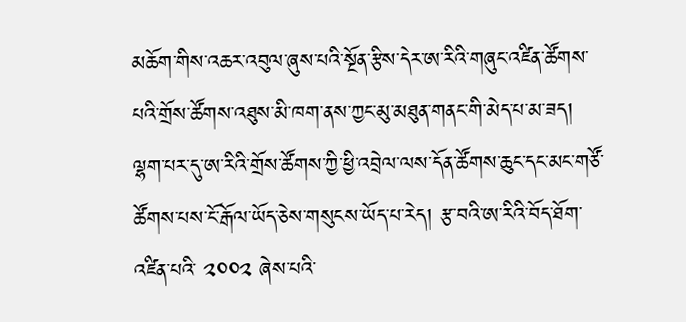མཆོག་གིས་འཆར་འབུལ་ཞུས་པའི་སྔོན་རྩིས་དེར་ཨ་རིའི་གཞུང་འཛིན་ཚོགས་པའི་གྲོས་ཚོགས་འཐུས་མི་ཁག་ནས་ཀྱང་མུ་མཐུན་གནང་གི་མེད་པ་མ་ཟད། ལྷག་པར་དུ་ཨ་རིའི་གྲོས་ཚོགས་ཀྱི་ཕྱི་འབྲེལ་ལས་དོན་ཚོགས་ཆུང་དང་མང་གཙོ་ཚོགས་པས་ངོ་རྒོལ་ཡོད་ཅེས་གསུངས་ཡོད་པ་རེད། རྩ་བའི་ཨ་རིའི་བོད་ཐོག་འཛིན་པའི་ ༢༠༠༢ ཞེས་པའི་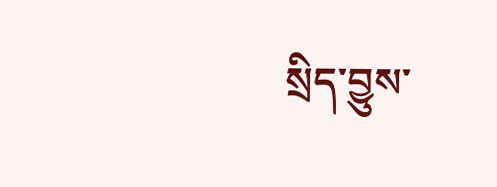སྲིད་བྱུས་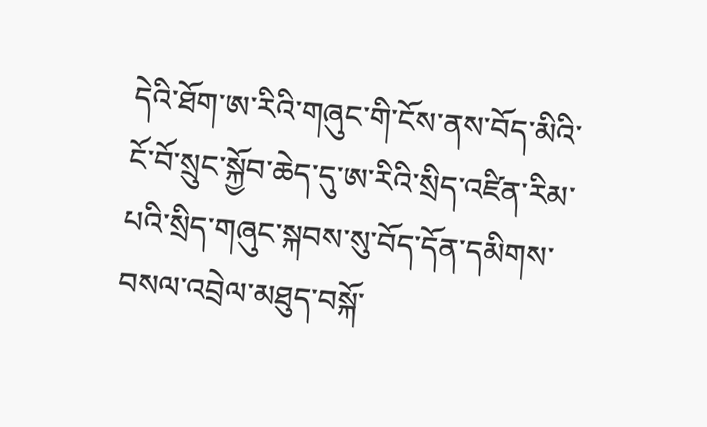དེའི་ཐོག་ཨ་རིའི་གཞུང་གི་ངོས་ནས་བོད་མིའི་ངོ་བོ་སྲུང་སྐྱོབ་ཆེད་དུ་ཨ་རིའི་སྲིད་འཛིན་རིམ་པའི་སྲིད་གཞུང་སྐབས་སུ་བོད་དོན་དམིགས་བསལ་འབྲེལ་མཐུད་བསྐོ་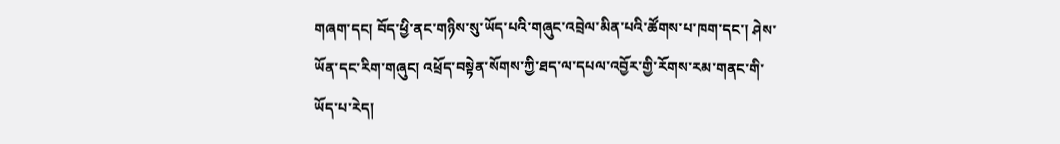གཞག་དང། བོད་ཕྱི་ནང་གཉིས་སུ་ཡོད་པའི་གཞུང་འབྲེལ་མིན་པའི་ཚོགས་པ་ཁག་དང་། ཤེས་ཡོན་དང་རིག་གཞུང། འཕྲོད་བསྟེན་སོགས་ཀྱི་ཐད་ལ་དཔལ་འབྱོར་གྱི་རོགས་རམ་གནང་གི་ཡོད་པ་རེད།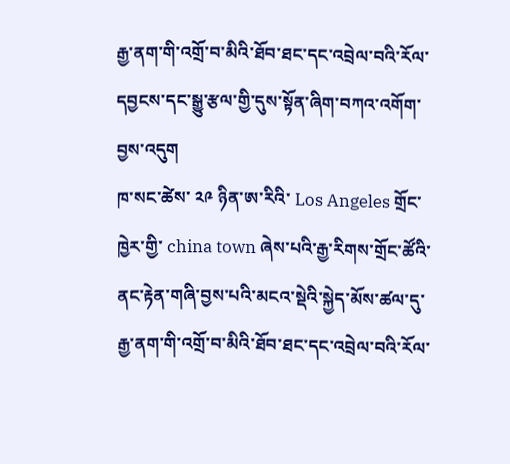རྒྱ་ནག་གི་འགྲོ་བ་མིའི་ཐོབ་ཐང་དང་འབྲེལ་བའི་རོལ་དབྱངས་དང་སྒྱུ་རྩལ་གྱི་དུས་སྟོན་ཞིག་བཀའ་འགོག་བྱས་འདུག
ཁ་སང་ཚེས་ ༢༩ ཉིན་ཨ་རིའི་ Los Angeles གྲོང་ཁྱེར་གྱི་ china town ཞེས་པའི་རྒྱ་རིགས་གྲོང་ཚོའི་ནང་རྟེན་གཞི་བྱས་པའི་མངའ་སྡེའི་སྐྱེད་མོས་ཚལ་དུ་རྒྱ་ནག་གི་འགྲོ་བ་མིའི་ཐོབ་ཐང་དང་འབྲེལ་བའི་རོལ་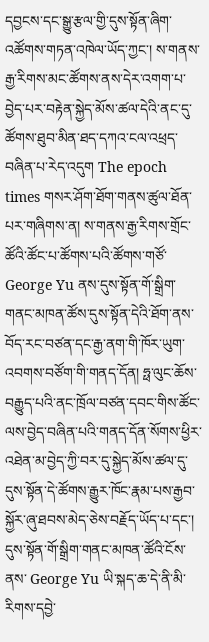དབྱངས་དང་སྒྱུ་རྩལ་གྱི་དུས་སྟོན་ཞིག་འཚོགས་གཏན་འཁེལ་ཡོད་ཀྱང་། ས་གནས་རྒྱ་རིགས་མང་ཚོགས་ནས་དེར་འགག་པ་བྱེད་པར་བརྟེན་སྐྱེད་མོས་ཚལ་དེའི་ནང་དུ་ཚོགས་ཐུབ་མིན་ཐད་དཀའ་ངལ་འཕྲད་བཞིན་པ་རེད་འདུག The epoch times གསར་ཤོག་ཐོག་གནས་ཚུལ་ཐོན་པར་གཞིགས་ན། ས་གནས་རྒྱ་རིགས་གྲོང་ཚོའི་ཚོང་པ་ཚོགས་པའི་ཚོགས་གཙོ་ George Yu ནས་དུས་སྟོན་གོ་སྒྲིག་གནང་མཁན་ཚོས་དུས་སྟོན་དེའི་ཐོག་ནས་བོད་རང་བཙན་དང་རྒྱ་ནག་གི་ཁོར་ཡུག་འབགས་བཙོག་གི་གནད་དོན། ཧྥ་ལུང་ཆོས་བརྒྱུད་པའི་ནང་ཁྲོལ་བཙན་དབང་གིས་ཚོང་ལས་བྱེད་བཞིན་པའི་གནད་དོན་སོགས་ཕྱིར་འཐེན་མ་བྱེད་ཀྱི་བར་དུ་སྐྱེད་མོས་ཚལ་དུ་དུས་སྟོན་དེ་ཚོགས་རྒྱུར་ཁོང་རྣམ་པས་རྒྱབ་སྐྱོར་ཞུ་ཐབས་མེད་ཅེས་བརྗོད་ཡོད་པ་དང་། དུས་སྟོན་གོ་སྒྲིག་གནང་མཁན་ཚོའི་ངོས་ནས་ George Yu ཡི་སྐད་ཆ་དེ་ནི་མི་རིགས་དབྱེ་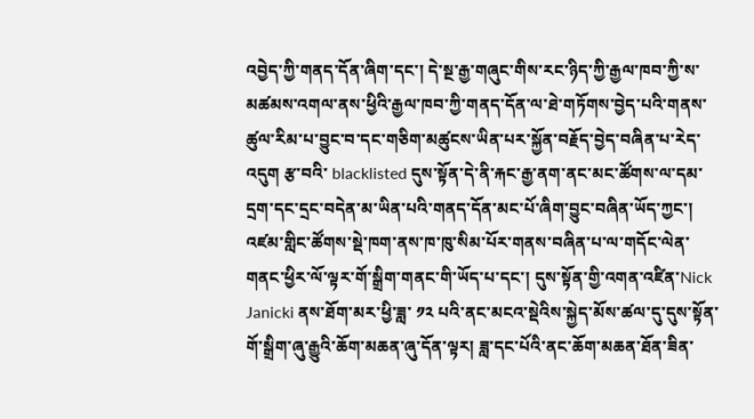འབྱེད་ཀྱི་གནད་དོན་ཞིག་དང་། དེ་སྔ་རྒྱ་གཞུང་གིས་རང་ཉིད་ཀྱི་རྒྱལ་ཁབ་ཀྱི་ས་མཚམས་འགལ་ནས་ཕྱིའི་རྒྱལ་ཁབ་ཀྱི་གནད་དོན་ལ་ཐེ་གཏོགས་བྱེད་པའི་གནས་ཚུལ་རིམ་པ་བྱུང་བ་དང་གཅིག་མཚུངས་ཡིན་པར་སྐྱོན་བརྗོད་བྱེད་བཞིན་པ་རེད་འདུག རྩ་བའི་ blacklisted དུས་སྟོན་དེ་ནི་རྐང་རྒྱ་ནག་ནང་མང་ཚོགས་ལ་དམ་དྲག་དང་དྲང་བདེན་མ་ཡིན་པའི་གནད་དོན་མང་པོ་ཞིག་བྱུང་བཞིན་ཡོད་ཀྱང་། འཛམ་གླིང་ཚོགས་སྡེ་ཁག་ནས་ཁ་ཁུ་སིམ་པོར་གནས་བཞིན་པ་ལ་གདོང་ལེན་གནང་ཕྱིར་ལོ་ལྟར་གོ་སྒྲིག་གནང་གི་ཡོད་པ་དང་། དུས་སྟོན་གྱི་འགན་འཛིན་Nick Janicki ནས་ཐོག་མར་ཕྱི་ཟླ་ ༡༢ པའི་ནང་མངའ་སྡེའིས་སྐྱེད་མོས་ཚལ་དུ་དུས་སྟོན་གོ་སྒྲིག་ཞུ་རྒྱུའི་ཆོག་མཆན་ཞུ་དོན་ལྟར། ཟླ་དང་པོའི་ནང་ཆོག་མཆན་ཐོན་ཟིན་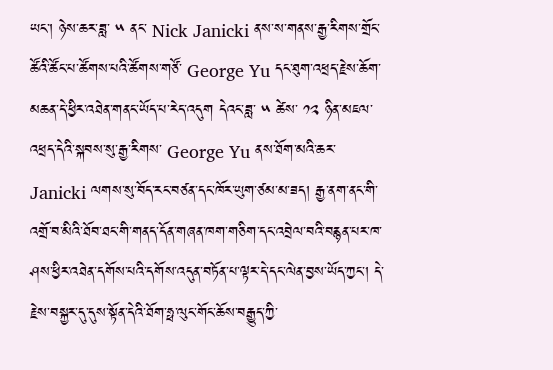ཡང་། ཉེས་ཆར་ཟླ་ ༥ ནང་ Nick Janicki ནས་ས་གནས་རྒྱ་རིགས་གྲོང་ཚོའི་ཚོང་པ་ཚོགས་པའི་ཚོགས་གཙོ་ George Yu དང་ཐུག་འཕྲད་རྗེས་ཆོག་མཆན་དེ་ཕྱིར་འཐེན་གནང་ཡོད་པ་རེད་འདུག དེའང་ཟླ་ ༥ ཚེས་ ༡༢ ཉིན་མཇལ་འཕྲད་དེའི་སྐབས་སུ་རྒྱ་རིགས་ George Yu ནས་ཐོག་མའི་ཆར་ Janicki ལགས་སུ་བོད་རང་བཙན་དང་ཁོར་ཡུག་ཙམ་མ་ཟད། རྒྱ་ནག་ནང་གི་འགྲོ་བ་མིའི་ཐོབ་ཐང་གི་གནད་དོན་གཞན་ཁག་གཅིག་དང་འབྲེལ་བའི་བརྙན་པར་ཁ་ཤས་ཕྱིར་འཐེན་དགོས་པའི་དགོས་འདུན་བཏོན་པ་ལྟར་དེ་དང་ལེན་བྱས་ཡོད་ཀྱང་། དེ་རྗེས་བསྐྱར་དུ་དུས་སྟོན་དེའི་ཐོག་ཧྥ་ལུང་གོང་ཆོས་བརྒྱུད་ཀྱི་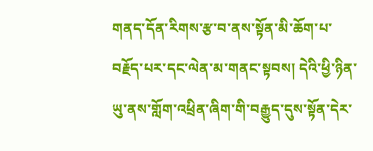གནད་དོན་རིགས་རྩ་བ་ནས་སྟོན་མི་ཆོག་པ་བརྗོད་པར་དང་ལེན་མ་གནང་སྟབས། དེའི་ཕྱི་ཉིན་ཡུ་ནས་གློག་འཕྲིན་ཞིག་གི་བརྒྱུད་དུས་སྟོན་དེར་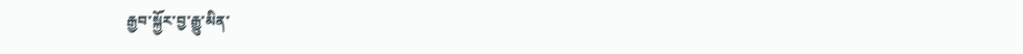རྒྱབ་སྐྱོར་བྱ་རྒྱུ་མིན་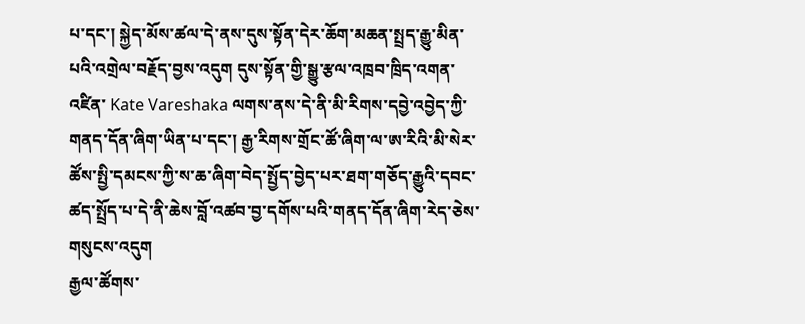པ་དང་། སྐྱེད་མོས་ཚལ་དེ་ནས་དུས་སྟོན་དེར་ཆོག་མཆན་སྤྲད་རྒྱུ་མིན་པའི་འགྲེལ་བརྗོད་བྱས་འདུག དུས་སྟོན་གྱི་སྒྱུ་རྩལ་འཁྲབ་ཁྲིད་འགན་འཛིན་ Kate Vareshaka ལགས་ནས་དེ་ནི་མི་རིགས་དབྱེ་འབྱེད་ཀྱི་གནད་དོན་ཞིག་ཡིན་པ་དང་། རྒྱ་རིགས་གྲོང་ཚོ་ཞིག་ལ་ཨ་རིའི་མི་སེར་ཚོས་སྤྱི་དམངས་ཀྱི་ས་ཆ་ཞིག་བེད་སྤྱོད་བྱེད་པར་ཐག་གཅོད་རྒྱུའི་དབང་ཚད་སྤྲོད་པ་དེ་ནི་ཆེས་བློ་འཚབ་བྱ་དགོས་པའི་གནད་དོན་ཞིག་རེད་ཅེས་གསུངས་འདུག
རྒྱལ་ཚོགས་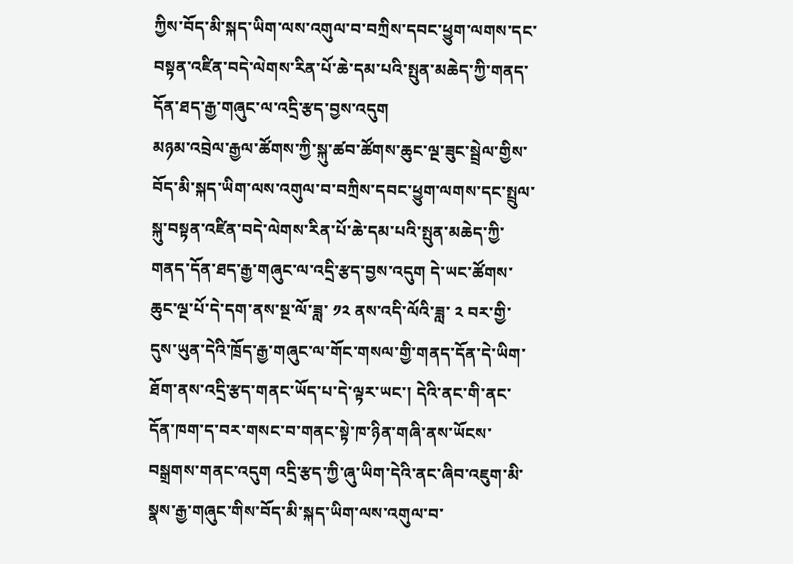ཀྱིས་བོད་མི་སྐད་ཡིག་ལས་འགུལ་བ་བཀྲིས་དབང་ཕྱུག་ལགས་དང་བསྟན་འཛིན་བདེ་ལེགས་རིན་པོ་ཆེ་དམ་པའི་སྤུན་མཆེད་ཀྱི་གནད་དོན་ཐད་རྒྱ་གཞུང་ལ་འདྲི་རྩད་བྱས་འདུག
མཉམ་འབྲེལ་རྒྱལ་ཚོགས་ཀྱི་སྐུ་ཚབ་ཚོགས་ཆུང་ལྔ་ཟུང་སྦྲེལ་གྱིས་བོད་མི་སྐད་ཡིག་ལས་འགུལ་བ་བཀྲིས་དབང་ཕྱུག་ལགས་དང་སྤྲུལ་སྐུ་བསྟན་འཛིན་བདེ་ལེགས་རིན་པོ་ཆེ་དམ་པའི་སྤུན་མཆེད་ཀྱི་གནད་དོན་ཐད་རྒྱ་གཞུང་ལ་འདྲི་རྩད་བྱས་འདུག དེ་ཡང་ཚོགས་ཆུང་ལྔ་པོ་དེ་དག་ནས་སྔ་ལོ་ཟླ་ ༡༢ ནས་འདི་ལོའི་ཟླ་ ༢ བར་གྱི་དུས་ཡུན་དེའི་ཁྲོད་རྒྱ་གཞུང་ལ་གོང་གསལ་གྱི་གནད་དོན་དེ་ཡིག་ཐོག་ནས་འདྲི་རྩད་གནང་ཡོད་པ་དེ་ལྟར་ཡང་། དེའི་ནང་གི་ནང་དོན་ཁག་ད་བར་གསང་བ་གནང་སྟེ་ཁ་ཉིན་གཞི་ནས་ཡོངས་བསྒྲགས་གནང་འདུག འདྲི་རྩད་ཀྱི་ཞུ་ཡིག་དེའི་ནང་ཞིབ་འཇུག་མི་སྣས་རྒྱ་གཞུང་གིས་བོད་མི་སྐད་ཡིག་ལས་འགུལ་བ་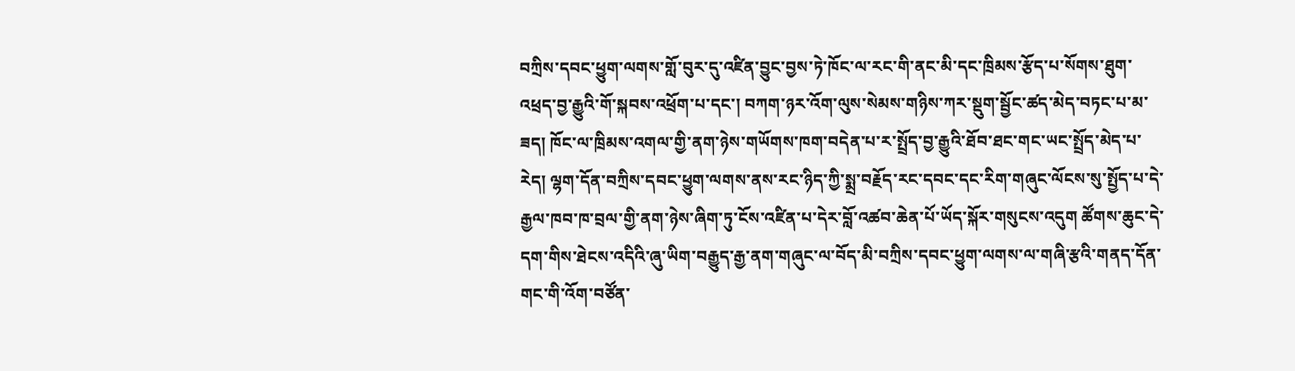བཀྲིས་དབང་ཕྱུག་ལགས་གློ་བུར་དུ་འཛིན་བྱུང་བྱས་ཏེ་ཁོང་ལ་རང་གི་ནང་མི་དང་ཁྲིམས་རྩོད་པ་སོགས་ཐུག་འཕྲད་བྱ་རྒྱུའི་གོ་སྐབས་འཕྲོག་པ་དང་། བཀག་ཉར་འོག་ལུས་སེམས་གཉིས་ཀར་སྡུག་སྦྱོང་ཚད་མེད་བཏང་པ་མ་ཟད། ཁོང་ལ་ཁྲིམས་འགལ་གྱི་ནག་ཉེས་གཡོགས་ཁག་བདེན་པ་ར་སྤྲོད་བྱ་རྒྱུའི་ཐོབ་ཐང་གང་ཡང་སྤྲོད་མེད་པ་རེད། ལྷག་དོན་བཀྲིས་དབང་ཕྱུག་ལགས་ནས་རང་ཉིད་ཀྱི་སྨྲ་བརྗོད་རང་དབང་དང་རིག་གཞུང་ལོངས་སུ་སྤྱོད་པ་དེ་རྒྱལ་ཁབ་ཁ་བྲལ་གྱི་ནག་ཉེས་ཞིག་ཏུ་ངོས་འཛིན་པ་དེར་བློ་འཚབ་ཆེན་པོ་ཡོད་སྐོར་གསུངས་འདུག ཚོགས་ཆུང་དེ་དག་གིས་ཐེངས་འདིའི་ཞུ་ཡིག་བརྒྱུད་རྒྱ་ནག་གཞུང་ལ་བོད་མི་བཀྲིས་དབང་ཕྱུག་ལགས་ལ་གཞི་རྩའི་གནད་དོན་གང་གི་འོག་བཙོན་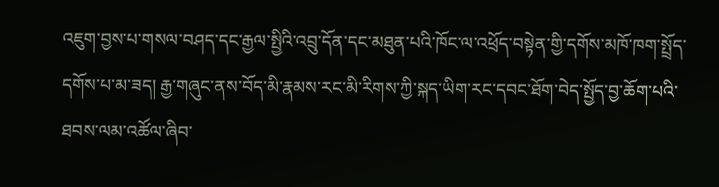འཇུག་བྱས་པ་གསལ་བཤད་དང་རྒྱལ་སྤྱིའི་འབྲུ་དོན་དང་མཐུན་པའི་ཁོང་ལ་འཕྲོད་བསྟེན་གྱི་དགོས་མཁོ་ཁག་སྤྲོད་དགོས་པ་མ་ཟད། རྒྱ་གཞུང་ནས་བོད་མི་རྣམས་རང་མི་རིགས་ཀྱི་སྐད་ཡིག་རང་དབང་ཐོག་བེད་སྤྱོད་བྱ་ཆོག་པའི་ཐབས་ལམ་འཚོལ་ཞིབ་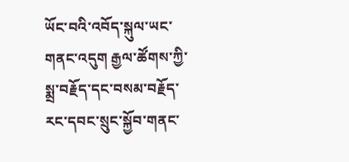ཡོང་བའི་འབོད་སྐུལ་ཡང་གནང་འདུག རྒྱལ་ཚོགས་ཀྱི་སྨྲ་བརྗོད་དང་བསམ་བརྗོད་རང་དབང་སྲུང་སྐྱོབ་གནང་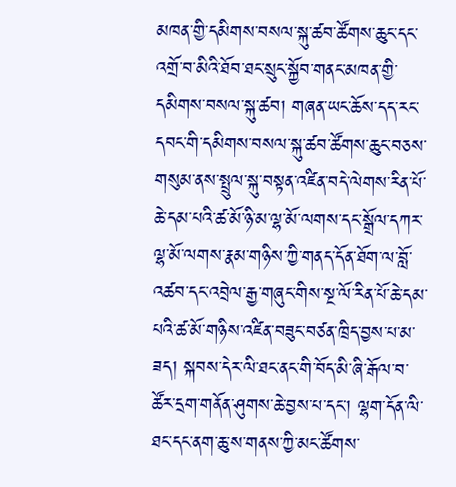མཁན་གྱི་དམིགས་བསལ་སྐུ་ཚབ་ཚོགས་ཆུང་དང་འགྲོ་བ་མིའི་ཐོབ་ཐང་སྲུང་སྐྱོབ་གནང་མཁན་གྱི་དམིགས་བསལ་སྐུ་ཚབ། གཞན་ཡང་ཆོས་དད་རང་དབང་གི་དམིགས་བསལ་སྐུ་ཚབ་ཚོགས་ཆུང་བཅས་གསུམ་ནས་སྤྲུལ་སྐུ་བསྟན་འཛིན་བདེ་ལེགས་རིན་པོ་ཆེ་དམ་པའི་ཚ་མོ་ཉི་མ་ལྷ་མོ་ལགས་དང་སྒྲོལ་དཀར་ལྷ་མོ་ལགས་རྣམ་གཉིས་ཀྱི་གནད་དོན་ཐོག་ལ་བློ་འཚབ་དང་འབྲེལ་རྒྱ་གཞུང་གིས་སྔ་ལོ་རིན་པོ་ཆེ་དམ་པའི་ཚ་མོ་གཉིས་འཛིན་བཟུང་བཙན་ཁྲིད་བྱས་པ་མ་ཟད། སྐབས་དེར་ལི་ཐང་ནང་གི་བོད་མི་ཞི་རྒོལ་བ་ཚོར་དྲག་གནོན་ཤུགས་ཆེ་བྱས་པ་དང་། ལྷག་དོན་ལི་ཐང་དང་ནག་ཆུ་ས་གནས་ཀྱི་མང་ཚོགས་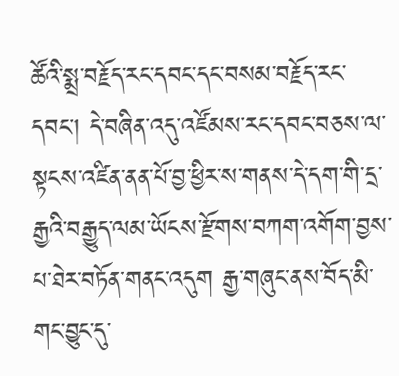ཚོའི་སྨྲ་བརྗོད་རང་དབང་དང་བསམ་བརྗོད་རང་དབང་། དེ་བཞིན་འདུ་འཛོམས་རང་དབང་བཅས་ལ་སྟངས་འཛིན་ནན་པོ་བྱ་ཕྱིར་ས་གནས་དེ་དག་གི་དྲ་རྒྱའི་བརྒྱུད་ལམ་ཡོངས་རྫོགས་བཀག་འགོག་བྱས་པ་ཐེར་བཏོན་གནང་འདུག རྒྱ་གཞུང་ནས་བོད་མི་གང་བྱུང་དུ་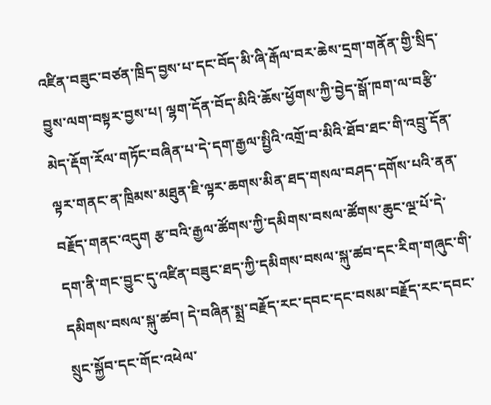འཛིན་བཟུང་བཙན་ཁྲིད་བྱས་པ་དང་བོད་མི་ཞི་རྒོལ་བར་ཆེས་དྲག་གནོན་གྱི་སྲིད་བྱུས་ལག་བསྟར་བྱས་པ། ལྷག་དོན་བོད་མིའི་ཆོས་ཕྱོགས་ཀྱི་བྱེད་སྒོ་ཁག་ལ་བརྩི་མེད་རྡོག་རོལ་གཏོང་བཞིན་པ་དེ་དག་རྒྱལ་སྤྱིའི་འགྲོ་བ་མིའི་ཐོབ་ཐང་གི་འབྲུ་དོན་ལྟར་གནང་ན་ཁྲིམས་མཐུན་ཇི་ལྟར་ཆགས་མིན་ཐད་གསལ་བཤད་དགོས་པའི་ནན་བརྗོད་གནང་འདུག རྩ་བའི་རྒྱལ་ཚོགས་ཀྱི་དམིགས་བསལ་ཚོགས་ཆུང་ལྔ་པོ་དེ་དག་ནི་གང་བྱུང་དུ་འཛིན་བཟུང་ཐད་ཀྱི་དམིགས་བསལ་སྐུ་ཚབ་དང་རིག་གཞུང་གི་དམིགས་བསལ་སྐུ་ཚབ། དེ་བཞིན་སྨྲ་བརྗོད་རང་དབང་དང་བསམ་བརྗོད་རང་དབང་སྲུང་སྐྱོབ་དང་གོང་འཕེལ་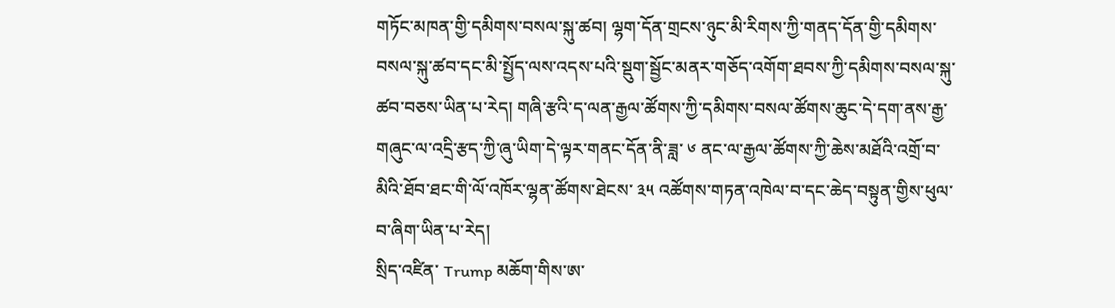གཏོང་མཁན་གྱི་དམིགས་བསལ་སྐུ་ཚབ། ལྷག་དོན་གྲངས་ཉུང་མི་རིགས་ཀྱི་གནད་དོན་གྱི་དམིགས་བསལ་སྐུ་ཚབ་དང་མི་སྤྱོད་ལས་འདས་པའི་སྡུག་སྦྱོང་མནར་གཅོད་འགོག་ཐབས་ཀྱི་དམིགས་བསལ་སྐུ་ཚབ་བཅས་ཡིན་པ་རེད། གཞི་རྩའི་ད་ལན་རྒྱལ་ཚོགས་ཀྱི་དམིགས་བསལ་ཚོགས་ཆུང་དེ་དག་ནས་རྒྱ་གཞུང་ལ་འདྲི་རྩད་ཀྱི་ཞུ་ཡིག་དེ་ལྟར་གནང་དོན་ནི་ཟླ་ ༦ ནང་ལ་རྒྱལ་ཚོགས་ཀྱི་ཆེས་མཐོའི་འགྲོ་བ་མིའི་ཐོབ་ཐང་གི་ལོ་འཁོར་ལྷན་ཚོགས་ཐེངས་ ༣༥ འཚོགས་གཏན་འཁེལ་བ་དང་ཆེད་བསྟུན་གྱིས་ཕུལ་བ་ཞིག་ཡིན་པ་རེད།
སྲིད་འཛིན་ Trump མཆོག་གིས་ཨ་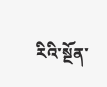རིའི་སྔོན་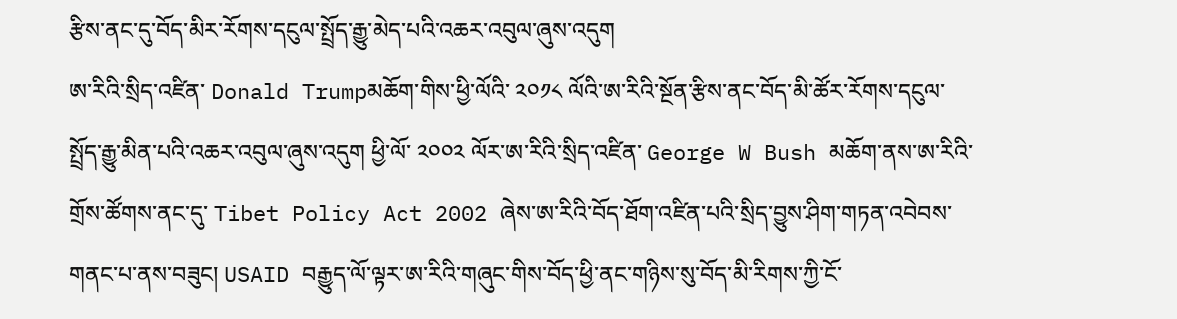རྩིས་ནང་དུ་བོད་མིར་རོགས་དངུལ་སྤྲོད་རྒྱུ་མེད་པའི་འཆར་འབུལ་ཞུས་འདུག
ཨ་རིའི་སྲིད་འཛིན་ Donald Trumpམཆོག་གིས་ཕྱི་ལོའི་ ༢༠༡༨ ལོའི་ཨ་རིའི་སྔོན་རྩིས་ནང་བོད་མི་ཚོར་རོགས་དངུལ་སྤྲོད་རྒྱུ་མིན་པའི་འཆར་འབུལ་ཞུས་འདུག ཕྱི་ལོ་ ༢༠༠༢ ལོར་ཨ་རིའི་སྲིད་འཛིན་ George W Bush མཆོག་ནས་ཨ་རིའི་གྲོས་ཚོགས་ནང་དུ་ Tibet Policy Act 2002 ཞེས་ཨ་རིའི་བོད་ཐོག་འཛིན་པའི་སྲིད་བྱུས་ཤིག་གཏན་འབེབས་གནང་པ་ནས་བཟུང། USAID བརྒྱུད་ལོ་ལྟར་ཨ་རིའི་གཞུང་གིས་བོད་ཕྱི་ནང་གཉིས་སུ་བོད་མི་རིགས་ཀྱི་ངོ་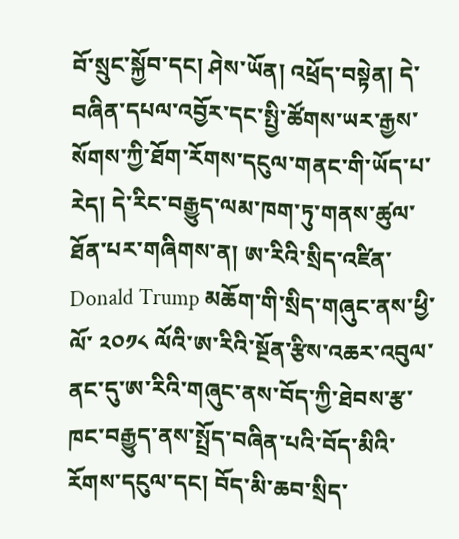བོ་སྲུང་སྐྱོབ་དང། ཤེས་ཡོན། འཕྲོད་བསྟེན། དེ་བཞིན་དཔལ་འབྱོར་དང་སྤྱི་ཚོགས་ཡར་རྒྱས་སོགས་ཀྱི་ཐོག་རོགས་དངུལ་གནང་གི་ཡོད་པ་རེད། དེ་རིང་བརྒྱུད་ལམ་ཁག་ཏུ་གནས་ཚུལ་ཐོན་པར་གཞིགས་ན། ཨ་རིའི་སྲིད་འཛིན་ Donald Trump མཆོག་གི་སྲིད་གཞུང་ནས་ཕྱི་ལོ་ ༢༠༡༨ ལོའི་ཨ་རིའི་སྔོན་རྩིས་འཆར་འབུལ་ནང་དུ་ཨ་རིའི་གཞུང་ནས་བོད་ཀྱི་ཐེབས་རྩ་ཁང་བརྒྱུད་ནས་སྤྲོད་བཞིན་པའི་བོད་མིའི་རོགས་དངུལ་དང། བོད་མི་ཆབ་སྲིད་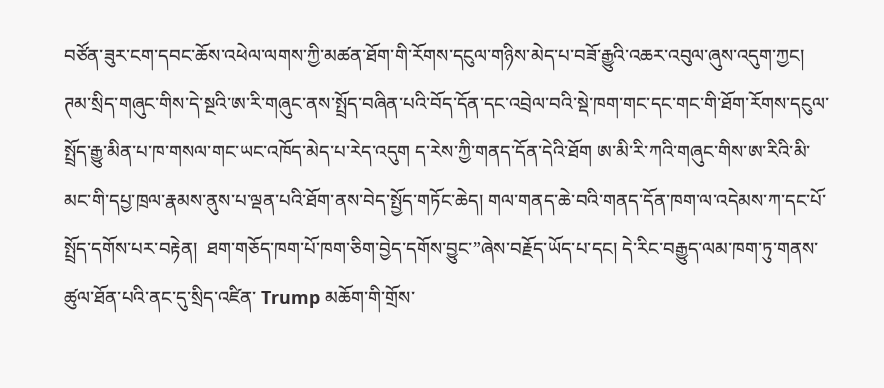བཙོན་ཟུར་ངག་དབང་ཆོས་འཕེལ་ལགས་ཀྱི་མཚན་ཐོག་གི་རོགས་དངུལ་གཉིས་མེད་པ་བཟོ་རྒྱུའི་འཆར་འབུལ་ཞུས་འདུག་ཀྱང། ཊམ་སྲིད་གཞུང་གིས་དེ་སྔའི་ཨ་རི་གཞུང་ནས་སྤྲོད་བཞིན་པའི་བོད་དོན་དང་འབྲེལ་བའི་སྡེ་ཁག་གང་དང་གང་གི་ཐོག་རོགས་དངུལ་སྤྲོད་རྒྱུ་མིན་པ་ཁ་གསལ་གང་ཡང་འཁོད་མེད་པ་རེད་འདུག ད་རེས་ཀྱི་གནད་དོན་དེའི་ཐོག ཨ་མི་རི་ཀའི་གཞུང་གིས་ཨ་རིའི་མི་མང་གི་དཔྱ་ཁྲལ་རྣམས་ནུས་པ་ལྡན་པའི་ཐོག་ནས་བེད་སྤྱོད་གཏོང་ཆེད། གལ་གནད་ཆེ་བའི་གནད་དོན་ཁག་ལ་འདེམས་ཀ་དང་པོ་སྤྲོད་དགོས་པར་བརྟེན།  ཐག་གཅོད་ཁག་པོ་ཁག་ཅིག་བྱེད་དགོས་བྱུང་”ཞེས་བརྗོད་ཡོད་པ་དང། དེ་རིང་བརྒྱུད་ལམ་ཁག་ཏུ་གནས་ཚུལ་ཐོན་པའི་ནང་དུ་སྲིད་འཛིན་ Trump མཆོག་གི་གྲོས་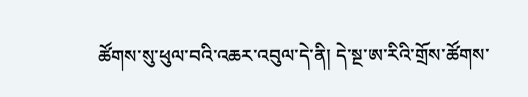ཚོགས་སུ་ཕུལ་བའི་འཆར་འབུལ་དེ་ནི། དེ་སྔ་ཨ་རིའི་གྲོས་ཚོགས་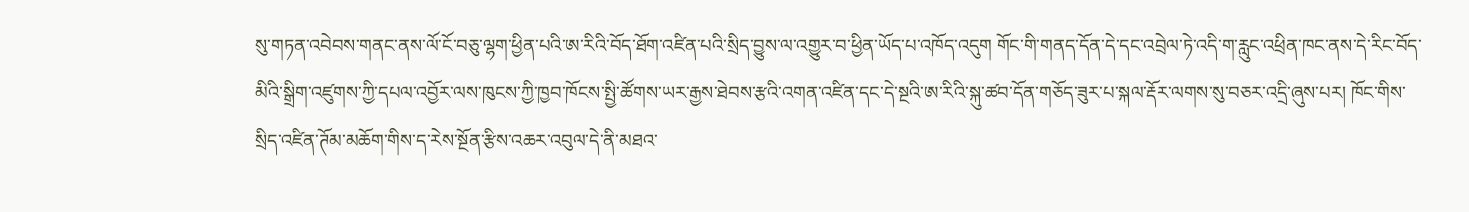སུ་གཏན་འབེབས་གནང་ནས་ལོ་ངོ་བཅུ་ལྷག་ཕྱིན་པའི་ཨ་རིའི་བོད་ཐོག་འཛིན་པའི་སྲིད་བྱུས་ལ་འགྱུར་བ་ཕྱིན་ཡོད་པ་འཁོད་འདུག གོང་གི་གནད་དོན་དེ་དང་འབྲེལ་ཏེ་འདི་ག་རླུང་འཕྲིན་ཁང་ནས་དེ་རིང་བོད་མིའི་སྒྲིག་འཛུགས་ཀྱི་དཔལ་འབྱོར་ལས་ཁུངས་ཀྱི་ཁྱབ་ཁོངས་སྤྱི་ཚོགས་ཡར་རྒྱས་ཐེབས་རྩའི་འགན་འཛིན་དང་དེ་སྔའི་ཨ་རིའི་སྐུ་ཚབ་དོན་གཅོད་ཟུར་པ་སྐལ་རྡོར་ལགས་སུ་བཅར་འདྲི་ཞུས་པར། ཁོང་གིས་སྲིད་འཛིན་ཊོམ་མཆོག་གིས་ད་རེས་སྔོན་རྩིས་འཆར་འབུལ་དེ་ནི་མཐའ་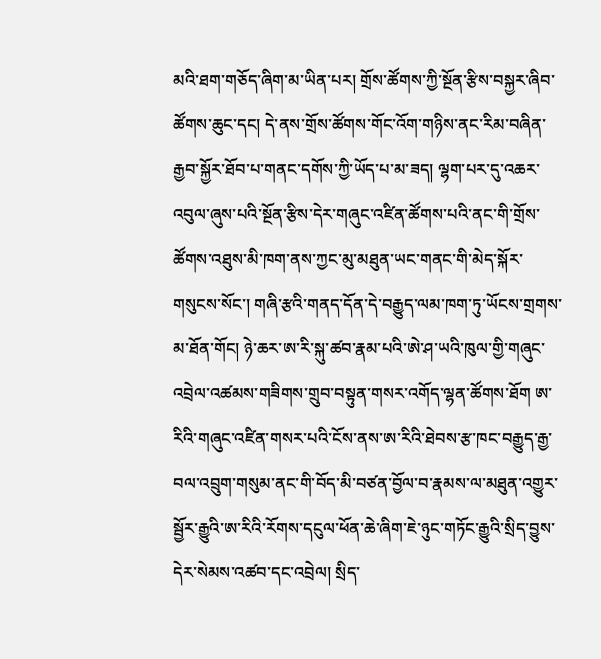མའི་ཐག་གཅོད་ཞིག་མ་ཡིན་པར། གྲོས་ཚོགས་ཀྱི་སྔོན་རྩིས་བསྐྱར་ཞིབ་ཚོགས་ཆུང་དང། དེ་ནས་གྲོས་ཚོགས་གོང་འོག་གཉིས་ནང་རིམ་བཞིན་རྒྱབ་སྐྱོར་ཐོབ་པ་གནང་དགོས་ཀྱི་ཡོད་པ་མ་ཟད། ལྷག་པར་དུ་འཆར་འབུལ་ཞུས་པའི་སྔོན་རྩིས་དེར་གཞུང་འཛིན་ཚོགས་པའི་ནང་གི་གྲོས་ཚོགས་འཐུས་མི་ཁག་ནས་ཀྱང་མུ་མཐུན་ཡང་གནང་གི་མེད་སྐོར་གསུངས་སོང་། གཞི་རྩའི་གནད་དོན་དེ་བརྒྱུད་ལམ་ཁག་ཏུ་ཡོངས་གྲགས་མ་ཐོན་གོང། ཉེ་ཆར་ཨ་རི་སྐུ་ཚབ་རྣམ་པའི་ཨེ་ཤ་ཡའི་ཁུལ་གྱི་གཞུང་འབྲེལ་འཚམས་གཟིགས་གྲུབ་བསྟུན་གསར་འགོད་ལྷན་ཚོགས་ཐོག ཨ་རིའི་གཞུང་འཛིན་གསར་པའི་ངོས་ནས་ཨ་རིའི་ཐེབས་རྩ་ཁང་བརྒྱུད་རྒྱ་བལ་འབྲུག་གསུམ་ནང་གི་བོད་མི་བཙན་བྱོལ་བ་རྣམས་ལ་མཐུན་འགྱུར་སྦྱོར་རྒྱུའི་ཨ་རིའི་རོགས་དངུལ་ཕོན་ཆེ་ཞིག་ཇེ་ཉུང་གཏོང་རྒྱུའི་སྲིད་བྱུས་དེར་སེམས་འཚབ་དང་འབྲེལ། སྲིད་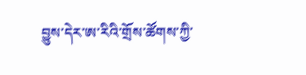བྱུས་དེར་ཨ་རིའི་གྲོས་ཚོགས་ཀྱི་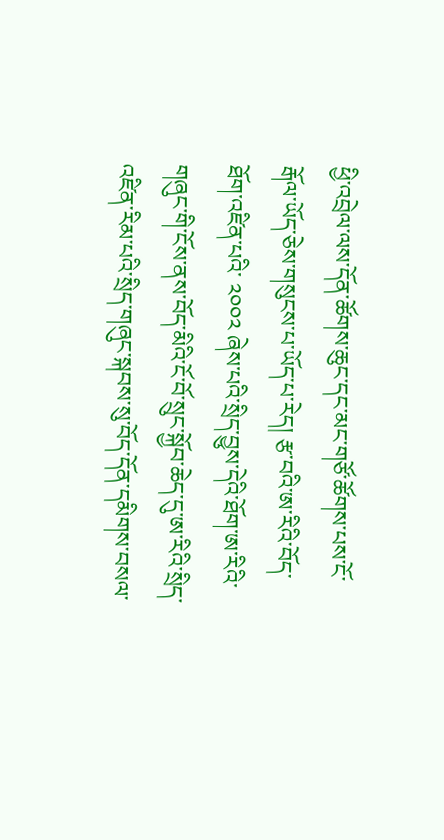ཕྱི་འབྲེལ་ལས་དོན་ཚོགས་ཆུང་དང་མང་གཙོ་ཚོགས་པས་ངོ་རྒོལ་ཡོད་ཅེས་གསུངས་པ་ཡོད་པ་རེད། རྩ་བའི་ཨ་རིའི་བོད་ཐོག་འཛིན་པའི་ ༢༠༠༢ ཞེས་པའི་སྲིད་བྱུས་དེའི་ཐོག་ཨ་རིའི་གཞུང་གི་ངོས་ནས་བོད་མིའི་ངོ་བོ་སྲུང་སྐྱོབ་ཆེད་དུ་ཨ་རིའི་སྲིད་འཛིན་རིམ་པའི་སྲིད་གཞུང་སྐབས་སུ་བོད་དོན་དམིགས་བསལ་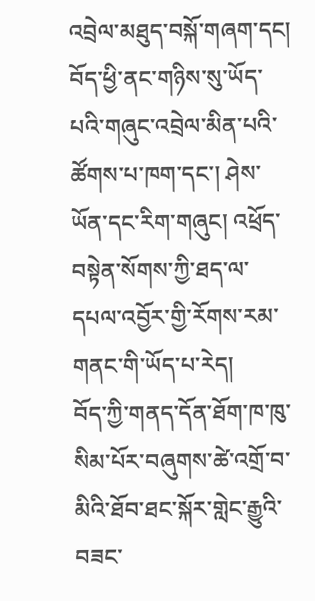འབྲེལ་མཐུད་བསྐོ་གཞག་དང། བོད་ཕྱི་ནང་གཉིས་སུ་ཡོད་པའི་གཞུང་འབྲེལ་མིན་པའི་ཚོགས་པ་ཁག་དང་། ཤེས་ཡོན་དང་རིག་གཞུང། འཕྲོད་བསྟེན་སོགས་ཀྱི་ཐད་ལ་དཔལ་འབྱོར་གྱི་རོགས་རམ་གནང་གི་ཡོད་པ་རེད།
བོད་ཀྱི་གནད་དོན་ཐོག་ཁ་ཁུ་སིམ་པོར་བཞུགས་ཚེ་འགྲོ་བ་མིའི་ཐོབ་ཐང་སྐོར་གླེང་རྒྱུའི་བཟང་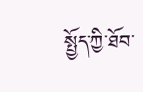སྤྱོད་ཀྱི་ཐོབ་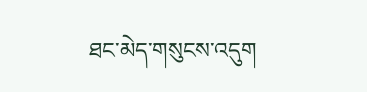ཐང་མེད་གསུངས་འདུག